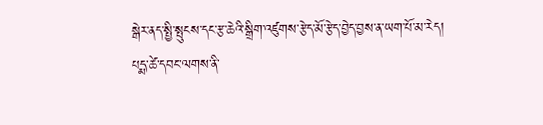སྒེར་ནད་སྤྱི་སྤུངས་དང་རྩ་ཆེའི་སྒྲིག་འཛུགས་རྩེད་མོ་རྩེད་བྱེད་བྱས་ན་ཡག་པོ་མ་རེད།
པདྨ་ཚེ་དབང་ལགས་ནི་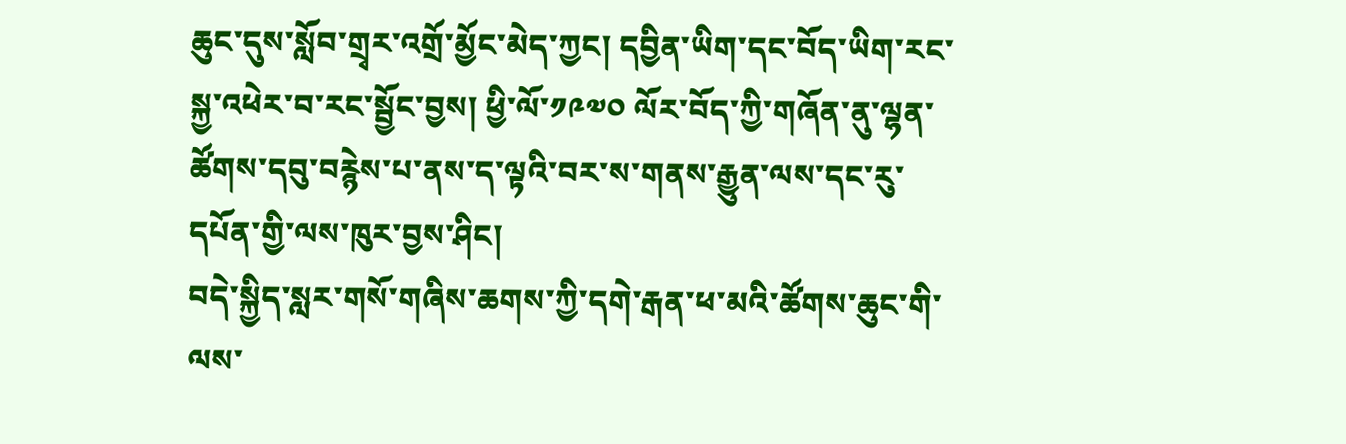ཆུང་དུས་སློབ་གྲྭར་འགྲོ་མྱོང་མེད་ཀྱང། དབྱིན་ཡིག་དང་བོད་ཡིག་རང་སྐྱ་འཕེར་བ་རང་སྦྱོང་བྱས། ཕྱི་ལོ་༡༩༧༠ ལོར་བོད་ཀྱི་གཞོན་ནུ་ལྷན་ཚོགས་དབུ་བརྙེས་པ་ནས་ད་ལྟའི་བར་ས་གནས་རྒྱུན་ལས་དང་རུ་དཔོན་གྱི་ལས་ཁུར་བྱས་ཤིང།
བདེ་སྐྱིད་སླར་གསོ་གཞིས་ཆགས་ཀྱི་དགེ་རྒན་ཕ་མའི་ཚོགས་ཆུང་གི་ལས་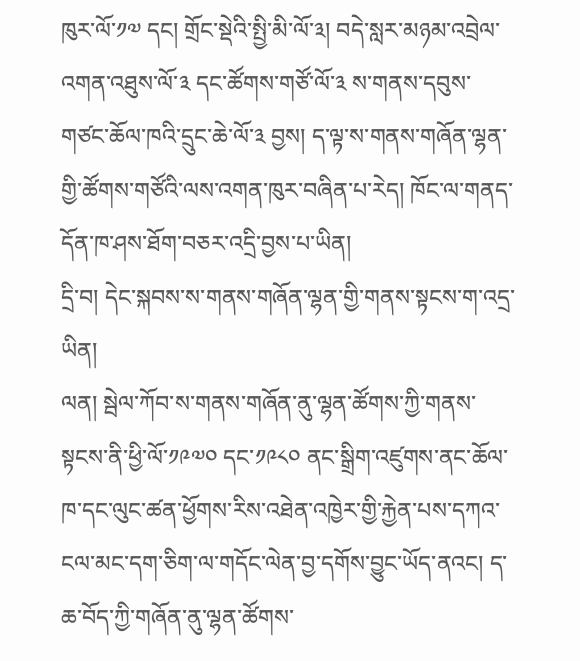ཁུར་ལོ་༡༧ དང། གྲོང་སྡེའི་སྤྱི་མི་ལོ་༣། བདེ་སླར་མཉམ་འབྲེལ་འགན་འཐུས་ལོ་༣ དང་ཚོགས་གཙོ་ལོ་༣ ས་གནས་དབུས་གཙང་ཆོལ་ཁའི་དྲུང་ཆེ་ལོ་༣ བྱས། ད་ལྟ་ས་གནས་གཞོན་ལྷན་གྱི་ཚོགས་གཙོའི་ལས་འགན་ཁུར་བཞིན་པ་རེད། ཁོང་ལ་གནད་དོན་ཁ་ཤས་ཐོག་བཅར་འདྲི་བྱས་པ་ཡིན།
དྲི་བ། དེང་སྐབས་ས་གནས་གཞོན་ལྷན་གྱི་གནས་སྟངས་ག་འདྲ་ཡིན།
ལན། སྦེལ་ཀོབ་ས་གནས་གཞོན་ནུ་ལྷན་ཚོགས་ཀྱི་གནས་སྟངས་ནི་ཕྱི་ལོ་༡༩༧༠ དང་༡༩༨༠ ནང་སྒྲིག་འཛུགས་ནང་ཆོལ་ཁ་དང་ལུང་ཚན་ཕྱོགས་རིས་འཐེན་འཁྱེར་གྱི་རྐྱེན་པས་དཀའ་ངལ་མང་དག་ཅིག་ལ་གདོང་ལེན་བྱ་དགོས་བྱུང་ཡོད་ནའང། ད་ཆ་བོད་ཀྱི་གཞོན་ནུ་ལྷན་ཚོགས་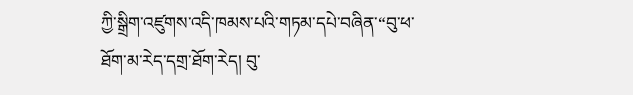ཀྱི་སྒྲིག་འཛུགས་འདི་ཁམས་པའི་གཏམ་དཔེ་བཞིན་“བུ་ཕ་ཐོག་མ་རེད་དགྲ་ཐོག་རེད། བུ་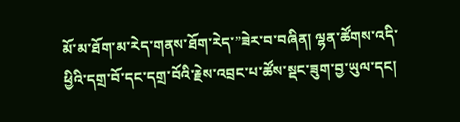མོ་མ་ཐོག་མ་རེད་གནས་ཐོག་རེད་”ཟེར་བ་བཞིན། ལྷན་ཚོགས་འདི་ཕྱིའི་དགྲ་བོ་དང་དགྲ་བོའི་རྗེས་འབྲང་པ་ཚོས་སྡང་ཟུག་བྱ་ཡུལ་དང།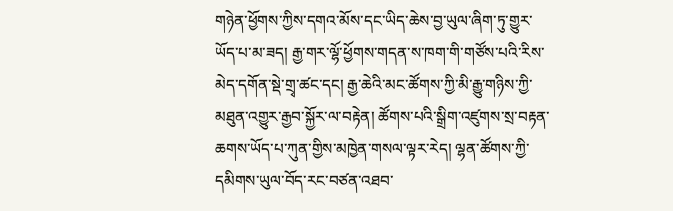གཉེན་ཕྱོགས་ཀྱིས་དགའ་མོས་དང་ཡིད་ཆེས་བྱ་ཡུལ་ཞིག་ཏུ་གྱུར་ཡོད་པ་མ་ཟད། རྒྱ་གར་ལྷོ་ཕྱོགས་གདན་ས་ཁག་གི་གཙོས་པའི་རིས་མེད་དགོན་སྡེ་གྲྭ་ཚང་དང། རྒྱ་ཆེའི་མང་ཚོགས་ཀྱི་མི་རྒྱུ་གཉིས་ཀྱི་མཐུན་འགྱུར་རྒྱབ་སྐྱོར་ལ་བརྟེན། ཚོགས་པའི་སྒྲིག་འཛུགས་སྲ་བརྟན་ཆགས་ཡོད་པ་ཀུན་གྱིས་མཁྱེན་གསལ་ལྟར་རེད། ལྷན་ཚོགས་ཀྱི་དམིགས་ཡུལ་བོད་རང་བཙན་འཐབ་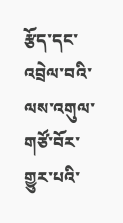རྩོད་དང་འབྲེལ་བའི་ལས་འགུལ་གཙོ་བོར་གྱུར་པའི་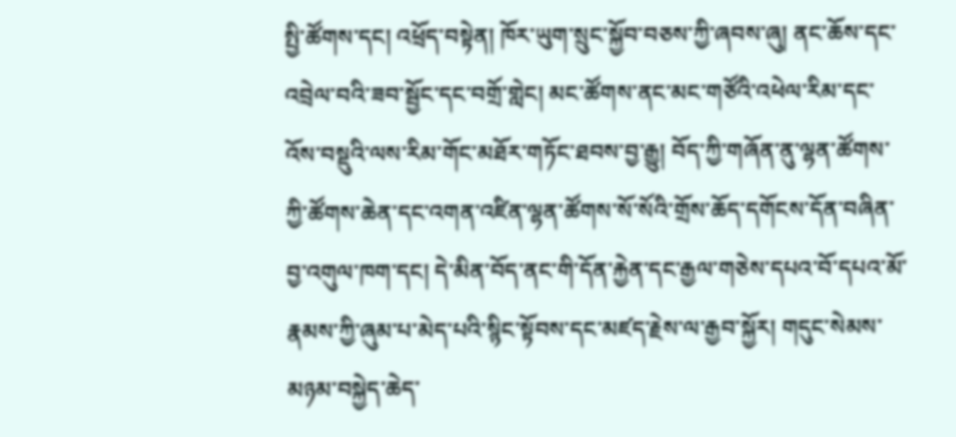སྤྱི་ཚོགས་དང། འཕྲོད་བསྟེན། ཁོར་ཡུག་སྲུང་སྐྱོབ་བཅས་ཀྱི་ཞབས་ཞུ། ནང་ཆོས་དང་འབྲེལ་བའི་ཟབ་སྦྱོང་དང་བགྲོ་གླེང། མང་ཚོགས་ནང་མང་གཙོའི་འཕེལ་རིམ་དང་འོས་བསྡུའི་ལས་རིམ་གོང་མཐོར་གཏོང་ཐབས་བྱ་རྒྱུ། བོད་ཀྱི་གཞོན་ནུ་ལྷན་ཚོགས་ཀྱི་ཚོགས་ཆེན་དང་འགན་འཛིན་ལྷན་ཚོགས་སོ་སོའི་གྲོས་ཆོད་དགོངས་དོན་བཞིན་བྱ་འགུལ་ཁག་དང། དེ་མིན་བོད་ནང་གི་དོན་རྐྱེན་དང་རྒྱལ་གཅེས་དཔའ་བོ་དཔའ་མོ་རྣམས་ཀྱི་ཞུམ་པ་མེད་པའི་སྙིང་སྟོབས་དང་མཛད་རྗེས་ལ་རྒྱབ་སྐྱོར། གདུང་སེམས་མཉམ་བསྐྱེད་ཆེད་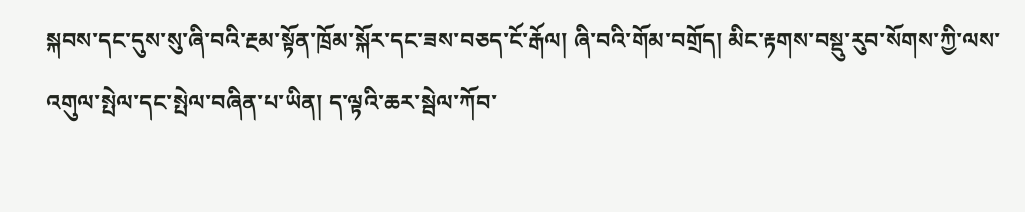སྐབས་དང་དུས་སུ་ཞི་བའི་རྔམ་སྟོན་ཁྲོམ་སྐོར་དང་ཟས་བཅད་ངོ་རྒོལ། ཞི་བའི་གོམ་བགྲོད། མིང་རྟགས་བསྡུ་རུབ་སོགས་ཀྱི་ལས་འགུལ་སྤེལ་དང་སྤེལ་བཞིན་པ་ཡིན། ད་ལྟའི་ཆར་སྦེལ་ཀོབ་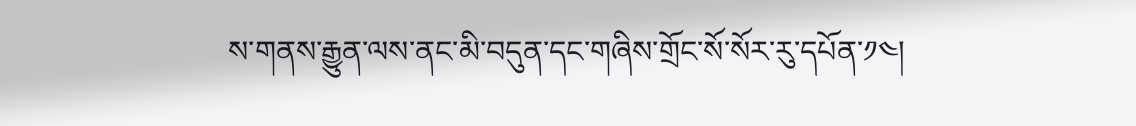ས་གནས་རྒྱུན་ལས་ནང་མི་བདུན་དང་གཞིས་གྲོང་སོ་སོར་རུ་དཔོན་༡༤།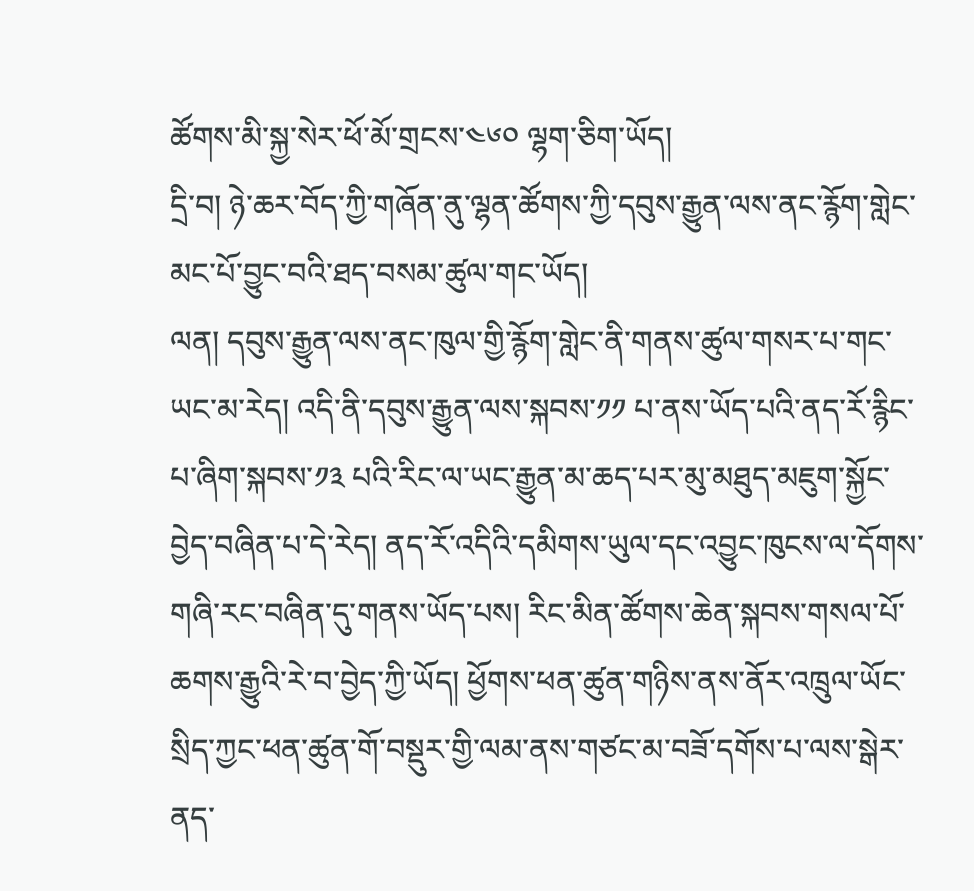ཚོགས་མི་སྐྱ་སེར་ཕོ་མོ་གྲངས་༤༦༠ ལྷག་ཅིག་ཡོད།
དྲི་བ། ཉེ་ཆར་བོད་ཀྱི་གཞོན་ནུ་ལྷན་ཚོགས་ཀྱི་དབུས་རྒྱུན་ལས་ནང་རྙོག་གླེང་མང་པོ་བྱུང་བའི་ཐད་བསམ་ཚུལ་གང་ཡོད།
ལན། དབུས་རྒྱུན་ལས་ནང་ཁུལ་གྱི་རྙོག་གླེང་ནི་གནས་ཚུལ་གསར་པ་གང་ཡང་མ་རེད། འདི་ནི་དབུས་རྒྱུན་ལས་སྐབས་༡༡ པ་ནས་ཡོད་པའི་ནད་རོ་རྙིང་པ་ཞིག་སྐབས་༡༣ པའི་རིང་ལ་ཡང་རྒྱུན་མ་ཆད་པར་མུ་མཐུད་མཇུག་སྐྱོང་བྱེད་བཞིན་པ་དེ་རེད། ནད་རོ་འདིའི་དམིགས་ཡུལ་དང་འབྱུང་ཁུངས་ལ་དོགས་གཞི་རང་བཞིན་དུ་གནས་ཡོད་པས། རིང་མིན་ཚོགས་ཆེན་སྐབས་གསལ་པོ་ཆགས་རྒྱུའི་རེ་བ་བྱེད་ཀྱི་ཡོད། ཕྱོགས་ཕན་ཚུན་གཉིས་ནས་ནོར་འཁྲུལ་ཡོང་སྲིད་ཀྱང་ཕན་ཚུན་གོ་བསྡུར་གྱི་ལམ་ནས་གཙང་མ་བཟོ་དགོས་པ་ལས་སྒེར་ནད་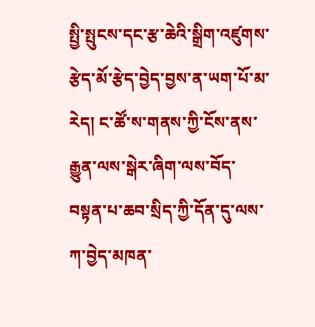སྤྱི་སྤུངས་དང་རྩ་ཆེའི་སྒྲིག་འཛུགས་རྩེད་མོ་རྩེད་བྱེད་བྱས་ན་ཡག་པོ་མ་རེད། ང་ཚོ་ས་གནས་ཀྱི་ངོས་ནས་རྒྱུན་ལས་སྒེར་ཞིག་ལས་བོད་བསྟན་པ་ཆབ་སྲིད་ཀྱི་དོན་དུ་ལས་ཀ་བྱེད་མཁན་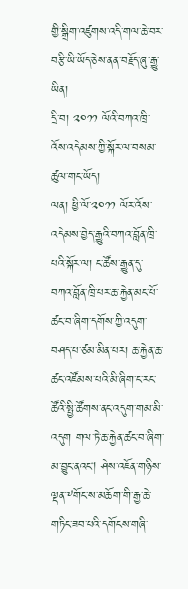གྱི་སྒྲིག་འཛུགས་འདི་གལ་ཆེ་བར་བརྩི་ཡི་ཡོད་ཅེས་ནན་བརྗོད་ཞུ་རྒྱུ་ཡིན།
དྲི་བ། ༢༠༡༡ ལོའི་བཀའ་ཁྲི་འོས་འདེམས་ཀྱི་སྐོར་ལ་བསམ་ཚུལ་གང་ཡོད།
ལན། ཕྱི་ལོ་༢༠༡༡ ལོར་འོས་འདེམས་བྱེད་རྒྱུའི་བཀའ་བློན་ཁྲི་པའི་སྐོར་ལ། ང་ཚོས་རྒྱུན་དུ་བཀའ་བློན་ཁྲི་པར་ཆ་རྐྱེན་མང་པོ་ཚང་བ་ཞིག་དགོས་ཀྱི་འདུག་བཤད་པ་ཙམ་མིན་པར། ཆ་རྐྱེན་ཆ་ཚང་འཛོམས་པའི་མི་ཞིག་ང་རང་ཚོའི་སྤྱི་ཚོགས་ནང་འདུག་གམ་མི་འདུག གལ་ཏེ་ཆ་རྐྱེན་ཚང་བ་ཞིག་མ་བྱུང་ནའང། ཤེས་འཇོན་གཉིས་ལྡན་༸གོང་ས་མཆོག་གི་རྒྱ་ཆེ་གཏིང་ཟབ་པའི་དགོངས་གཞི་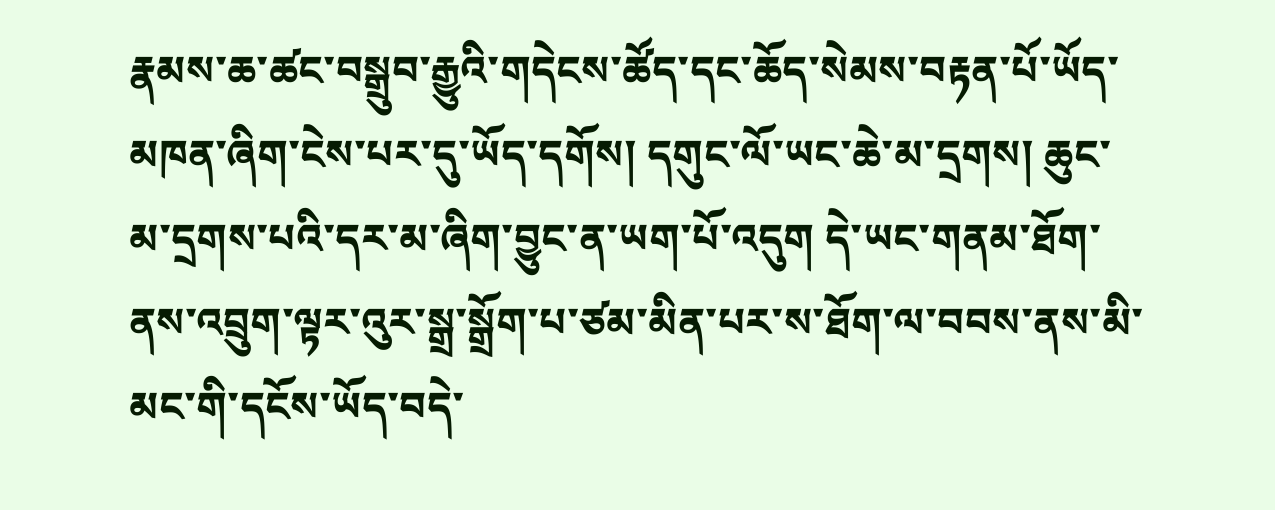རྣམས་ཆ་ཚང་བསྒྲུབ་རྒྱུའི་གདེངས་ཚོད་དང་ཆོད་སེམས་བརྟན་པོ་ཡོད་མཁན་ཞིག་ངེས་པར་དུ་ཡོད་དགོས། དགུང་ལོ་ཡང་ཆེ་མ་དྲགས། ཆུང་མ་དྲགས་པའི་དར་མ་ཞིག་བྱུང་ན་ཡག་པོ་འདུག དེ་ཡང་གནམ་ཐོག་ནས་འབྲུག་ལྟར་འུར་སྒྲ་སྒྲོག་པ་ཙམ་མིན་པར་ས་ཐོག་ལ་བབས་ནས་མི་མང་གི་དངོས་ཡོད་བདེ་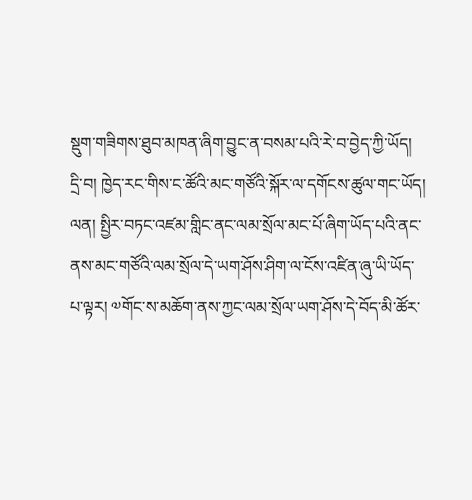སྡུག་གཟིགས་ཐུབ་མཁན་ཞིག་བྱུང་ན་བསམ་པའི་རེ་བ་བྱེད་ཀྱི་ཡོད།
དྲི་བ། ཁྱེད་རང་གིས་ང་ཚོའི་མང་གཙོའི་སྐོར་ལ་དགོངས་ཚུལ་གང་ཡོད།
ལན། སྤྱིར་བཏང་འཛམ་གླིང་ནང་ལམ་སྲོལ་མང་པོ་ཞིག་ཡོད་པའི་ནང་ནས་མང་གཙོའི་ལམ་སྲོལ་དེ་ཡག་ཤོས་ཤིག་ལ་ངོས་འཛིན་ཞུ་ཡི་ཡོད་པ་ལྟར། ༧གོང་ས་མཆོག་ནས་ཀྱང་ལམ་སྲོལ་ཡག་ཤོས་དེ་བོད་མི་ཚོར་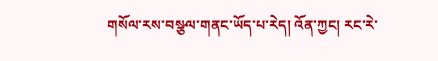གསོལ་རས་བསྩལ་གནང་ཡོད་པ་རེད། འོན་ཀྱང། རང་རེ་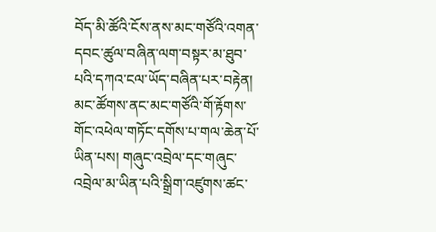བོད་མི་ཚོའི་ངོས་ནས་མང་གཙོའི་འགན་དབང་ཚུལ་བཞིན་ལག་བསྟར་མ་ཐུབ་པའི་དཀའ་ངལ་ཡོད་བཞིན་པར་བརྟེན། མང་ཚོགས་ནང་མང་གཙོའི་གོ་རྟོགས་གོང་འཕེལ་གཏོང་དགོས་པ་གལ་ཆེན་པོ་ཡིན་པས། གཞུང་འབྲེལ་དང་གཞུང་འབྲེལ་མ་ཡིན་པའི་སྒྲིག་འཛུགས་ཚང་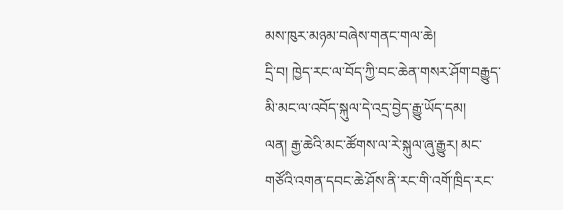མས་ཁུར་མཉམ་བཞེས་གནང་གལ་ཆེ།
དྲི་བ། ཁྱེད་རང་ལ་བོད་ཀྱི་བང་ཆེན་གསར་ཤོག་བརྒྱུད་མི་མང་ལ་འབོད་སྐུལ་དེ་འདྲ་བྱེད་རྒྱུ་ཡོད་དམ།
ལན། རྒྱ་ཆེའི་མང་ཚོགས་ལ་རེ་སྐུལ་ཞུ་རྒྱུར། མང་གཙོའི་འགན་དབང་ཆེ་ཤོས་ནི་རང་གི་འགོ་ཁྲིད་རང་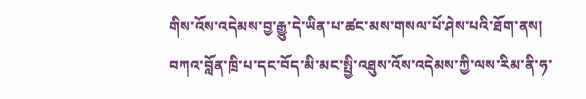གིས་འོས་འདེམས་བྱ་རྒྱུ་དེ་ཡིན་པ་ཚང་མས་གསལ་པོ་ཤེས་པའི་ཐོག་ནས། བཀའ་བློན་ཁྲི་པ་དང་བོད་མི་མང་སྤྱི་འཐུས་འོས་འདེམས་ཀྱི་ལས་རིམ་ནི་ཧ་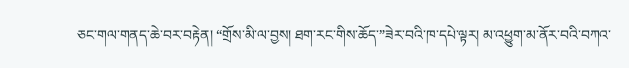ཅང་གལ་གནད་ཆེ་བར་བརྟེན། “གྲོས་མི་ལ་བྱས། ཐག་རང་གིས་ཆོད་”ཟེར་བའི་ཁ་དཔེ་ལྟར། མ་འཕྱུག་མ་ནོར་བའི་བཀའ་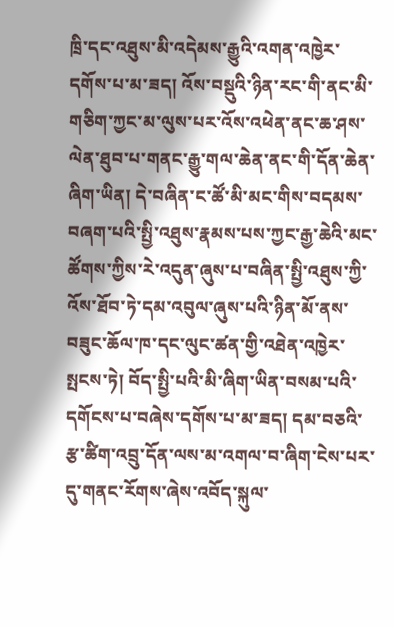ཁྲི་དང་འཐུས་མི་འདེམས་རྒྱུའི་འགན་འཁྱེར་དགོས་པ་མ་ཟད། འོས་བསྡུའི་ཉིན་རང་གི་ནང་མི་གཅིག་ཀྱང་མ་ལུས་པར་འོས་འཕེན་ནང་ཆ་ཤས་ལེན་ཐུབ་པ་གནང་རྒྱུ་གལ་ཆེན་ནང་གི་དོན་ཆེན་ཞིག་ཡིན། དེ་བཞིན་ང་ཚོ་མི་མང་གིས་བདམས་བཞག་པའི་སྤྱི་འཐུས་རྣམས་པས་ཀྱང་རྒྱ་ཆེའི་མང་ཚོགས་ཀྱིས་རེ་འདུན་ཞུས་པ་བཞིན་སྤྱི་འཐུས་ཀྱི་འོས་ཐོབ་ཏེ་དམ་འབུལ་ཞུས་པའི་ཉིན་མོ་ནས་བཟུང་ཆོལ་ཁ་དང་ལུང་ཚན་གྱི་འཐེན་འཁྱེར་སྤངས་ཏེ། བོད་སྤྱི་པའི་མི་ཞིག་ཡིན་བསམ་པའི་དགོངས་པ་བཞེས་དགོས་པ་མ་ཟད། དམ་བཅའི་རྩ་ཚིག་འབྲུ་དོན་ལས་མ་འགལ་བ་ཞིག་ངེས་པར་དུ་གནང་རོགས་ཞེས་འབོད་སྐུལ་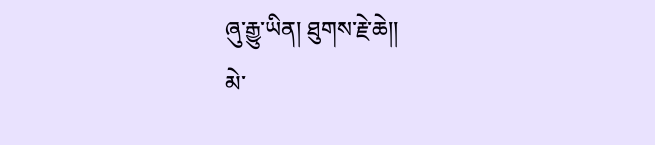ཞུ་རྒྱུ་ཡིན། ཐུགས་རྗེ་ཆེ།།
མེ་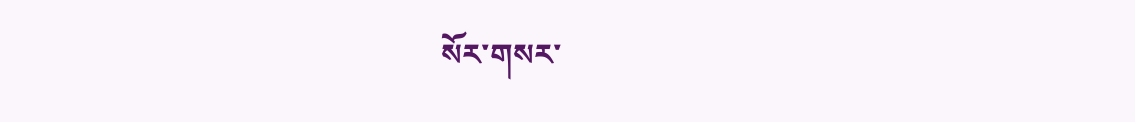སོར་གསར་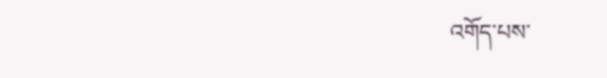འགོད་པས་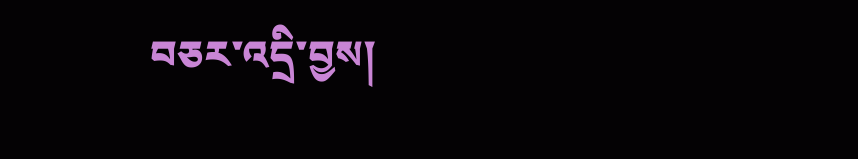བཅར་འདྲི་བྱས།